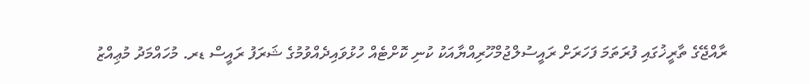ރާއްޖޭގެ ތާރީޚުގައި ފުރަތަމަ ފަހަރަށް ރައީސުލްޖުމްހޫރިއްޔާއަކު ކުނި ކޮށްޓެއް ހުޅުވައިދެއްވުމުގެ ޝަރަފު ރައީސް ޑރ. މުހައްމަދު މުޢިއްޒު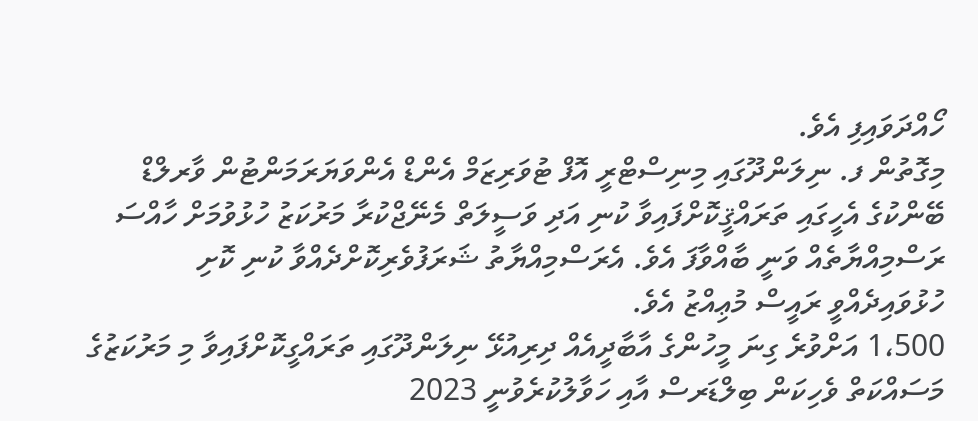ހޯއްދަވައިފި އެވެ.
މިގޮތުން ފ. ނިލަންދޫގައި މިނިސްޓްރީ އޮފް ޓުވަރިޒަމް އެންޑް އެންވަޔަރަމަންޓުން ވާރލްޑް ބޭންކުގެ އެހީގައި ތަރައްޤީކޮށްފައިވާ ކުނި އަދި ވަސީލަތް މެނޭޖްކުރާ މަރުކަޒު ހުޅުވުމަށް ހާއްސަ ރަސްމިއްޔާތެއް ވަނީ ބާއްވާފަ އެވެ. އެރަސްމިއްޔާތު ޝަރަފުވެރިކޮށްދެއްވާ ކުނި ކޮށި ހުޅުވައިދެއްވީ ރައީސް މުޢިއްޒު އެވެ.
1،500 އަށްވުރެ ގިނަ މީހުންގެ އާބާދީއެއް ދިރިއުޅޭ ނިލަންދޫގައި ތަރައްގީކޮށްފައިވާ މި މަރުކަޒުގެ މަސައްކަތް ވެހިކަން ބިލްޑަރސް އާއި ހަވާލުކުރެވުނީ 2023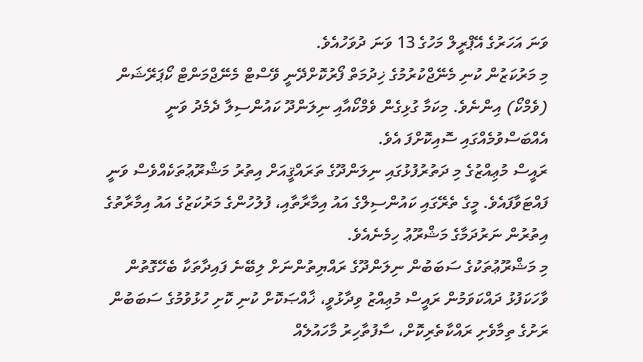ވަނަ އަހަރުގެ އޭޕްރީލް މަހުގެ 13 ވަނަ ދުވަހުއެވެ.
މި މަރުކަޒުން ކުނި މެނޭޖްކުރުމުގެ ޚިދުމަތް ފޯރުކޮށްދޭނީ ވޭސްޓް މެނޭޖްމަންޓް ކޯޕަރޭޝަން (ވެމްކޯ) އިންނެވެ. މިކަމާ ގުޅިގެން ވެމްކޯއާއި ނިލަންދޫ ކައުންސިލާ ދެމެދު ވަނީ އެއްބަސްވުމެއްގައި ސޮއިކޮށްފަ އެވެ.
ރައީސް މުޢިއްޒުގެ މި ދަތުރުފުޅުގައި ނިލަންދޫގެ ތަރައްޤީއަށް އިތުރު މަޝްރޫޢުތަކެއްވެސް ވަނީ ފައްޓަވާފައެވެ. މީގެ ތެރޭގައި ކައުންސިލްގެ އައު އިމާރާތާއި، ފުލުހުންގެ މަރުކަޒުގެ އައު އިމާރާތުގެ އިތުރުން ނަރުދަމާގެ މަޝްރޫޢު ހިމެނެއެވެ.
މި މަޝްރޫޢުތަކުގެ ސަބަބުން ނިލަންދޫގެ ރައްޔިތުންނަށް ލިބޭނެ ފައިދާތަކާ ބެހޭގޮތުން ވާހަކަފުޅު ދައްކަވަމުން ރައީސް މުޢިއްޒު ވިދާޅުވީ، ޚާއްޞަކޮށް ކުނި ކޮށި ހުޅުވުމުގެ ސަބަބުން ރަށުގެ ތިމާވެށި ރައްކާތެރިކޮށް، ސާފުތާހިރު މާހައުލެއް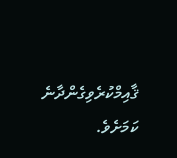ޤާއިމްކުރެވިގެންދާނެ ކަމަށެވެ.